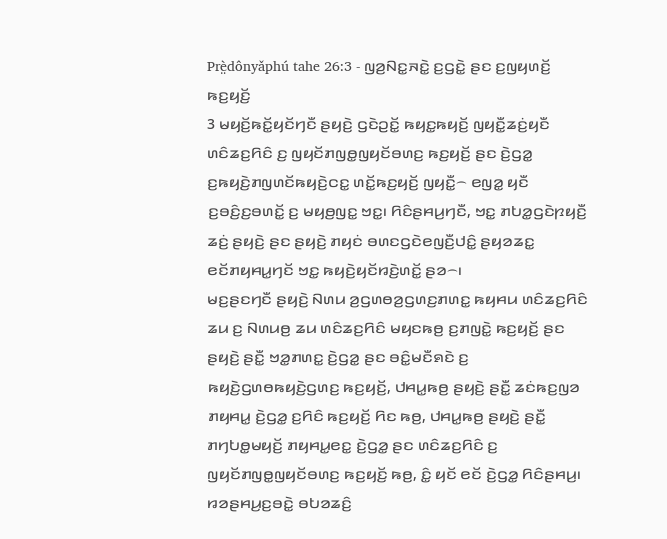Prè̤dônyǎphú tahe 26:3 - ꤜꤤ꤬ꤡꤢ꤭ꤏꤢꤧ꤭ ꤢ꤬ꤞꤢꤧ꤭ ꤔꤢ ꤢ꤬ꤜꤟꤛꤢꤩ꤬ ꤒꤢ꤬ꤟꤢꤩ꤬
3 ꤗꤟꤢꤩ꤬ꤒꤢꤩ꤭ꤟꤢꤩꤚꤢꤪ ꤔꤟꤢꤧ꤬ ꤞꤢꤧꤑꤢꤩ꤭ ꤒꤟꤢ꤭ꤒꤟꤢꤩ꤬ ꤜꤟꤢꤪ꤭ꤘꤢꤦ꤬ꤟꤢꤪ ꤛꤢꤨꤘꤢ꤬ꤖꤢꤨ ꤢ꤬ ꤜꤟꤢꤩꤊꤜꤥ꤭ꤜꤟꤢꤩꤋꤛꤢ꤬ ꤒꤢ꤬ꤟꤢꤩ꤬ ꤔꤢ ꤢꤧ꤬ꤞꤤ꤭ ꤢ꤬ꤒꤟꤢꤧ꤬ꤊꤜꤛꤢꤩꤒꤟꤢꤧ꤬ꤍꤢ꤭ ꤛꤢꤩ꤭ꤒꤢ꤬ꤟꤢꤩ꤬ ꤜꤟꤢꤪ꤭꤮ ꤕꤜꤤ꤭ ꤟꤢꤪ ꤢ꤬ꤋꤢꤨ꤬ꤢ꤬ꤋꤛꤢꤩ꤭ ꤢ꤬ ꤗꤟꤥ꤬ꤜꤢ꤭ ꤠꤢ꤭꤯ ꤖꤢꤨꤔꤌꤣ꤬ꤚꤢꤪ, ꤠꤢ꤭ ꤊꤝꤤ꤭ꤞꤢꤧꤐꤟꤢꤪ꤬ ꤘꤢꤦ꤬ ꤔꤟꤢꤧ꤬ ꤔꤢ ꤔꤟꤢꤧ꤬ ꤊꤟꤢꤦ ꤋꤛꤢꤞꤢꤧꤕꤜꤢꤪ꤬ꤓꤢꤨ꤭ ꤔꤟꤤꤘꤢ꤭ ꤕꤢꤩꤊꤟꤌꤣ꤭ꤚꤢꤩ ꤠꤢ꤭ ꤒꤟꤢꤧ꤬ꤟꤢꤩꤙꤢꤧ꤬ꤛꤢꤩ꤭ ꤔꤤ꤮꤯
ꤗꤢ꤬ꤔꤢꤚꤢꤪ ꤔꤟꤢꤧ꤬ ꤡꤛꤣ ꤤ꤬ꤞꤛꤥꤤ꤬ꤞꤛꤢ꤬ꤊꤛꤢ꤭ ꤒꤟꤌꤣ ꤛꤢꤨꤘꤢ꤬ꤖꤢꤨ ꤘꤣ ꤢ꤬ ꤡꤛꤣꤥ꤬ ꤘꤣ ꤛꤢꤨꤘꤢ꤬ꤖꤢꤨ ꤗꤟꤢꤒꤥ꤬ ꤢ꤬ꤊꤜꤢꤧ꤭ ꤒꤢ꤬ꤟꤢꤩ꤬ ꤔꤢ ꤔꤟꤢꤧ꤬ ꤔꤢꤪ꤭ ꤠꤤ꤭ꤊꤛꤢ꤭ ꤢꤧ꤬ꤞꤤ꤭ ꤔꤢ ꤋꤢꤨ꤭ꤗꤢꤪꤎꤢꤧ ꤢ꤬ ꤒꤟꤢꤧ꤬ꤞꤛꤥꤒꤟꤢꤧ꤬ꤞꤛꤢ꤬ ꤒꤢ꤬ꤟꤢꤩ꤬, ꤓꤌꤣ꤭ꤒꤥ꤬ ꤔꤟꤢꤧ꤬ ꤔꤢꤪ꤭ ꤘꤢꤦꤒꤢ꤬ꤜꤤ ꤊꤟꤌꤣ꤭ ꤢꤧ꤬ꤞꤤ꤭ ꤢ꤬ꤖꤢꤨ ꤒꤢ꤬ꤟꤢꤩ꤬ ꤖꤢ ꤒꤥ꤬, ꤓꤌꤣ꤭ꤒꤥ꤬ ꤔꤟꤢꤧ꤬ ꤔꤢꤪ꤭ ꤊꤚꤝꤥ꤭ꤗꤟꤢꤩ꤬ ꤊꤟꤌꤣ꤭ꤕꤢ꤭ ꤢꤧ꤬ꤞꤤ꤭ ꤔꤢ ꤛꤢꤨꤘꤢ꤬ꤖꤢꤨ ꤢ꤬ ꤜꤟꤢꤩꤊꤜꤥ꤭ꤜꤟꤢꤩꤋꤛꤢ꤬ ꤒꤢ꤬ꤟꤢꤩ꤬ ꤒꤥ꤬, ꤢꤨ꤭ ꤟꤢꤩ ꤕꤢꤩ ꤢꤧ꤬ꤞꤤ꤭ ꤖꤢꤨꤔꤌꤣ꤬꤯
ꤙꤤꤔꤌꤣ꤬ꤢ꤬ꤋꤢꤧ꤭ ꤋꤝꤤꤘꤢꤨ꤬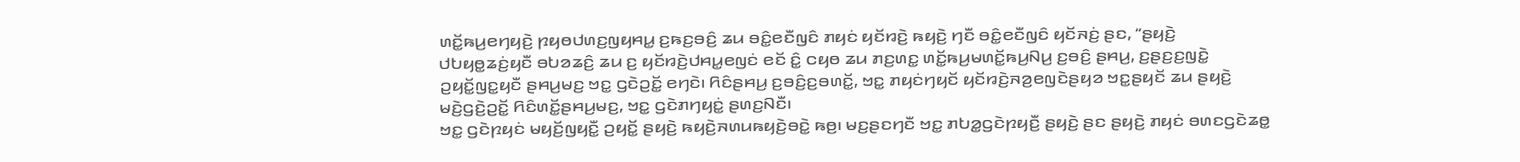ꤛꤢꤩ꤭ꤒꤣ꤬ꤕꤚꤟꤢꤧ꤬ ꤐꤟꤥꤓꤛꤢ꤬ꤜꤟꤌꤣ꤭ ꤢ꤬ꤒꤢ꤬ꤋꤢꤨ꤬ ꤘꤣ ꤋꤢꤨ꤭ꤕꤢꤪꤜꤢꤨ ꤊꤟꤢꤦ ꤟꤢꤩꤙꤢꤧ꤬ ꤒꤟꤢꤧ꤬ ꤚꤢꤪ ꤋꤢꤨ꤭ꤕꤢꤪꤜꤢꤨ ꤟꤢꤩꤏꤢꤦ꤬ ꤔꤢ, “ꤔꤟꤢꤧ꤬ ꤓꤝꤟꤥ꤭ꤘꤢꤦ꤬ꤟꤢꤪ ꤋꤝꤤꤘꤢꤨ꤬ ꤘꤣ ꤢ꤬ ꤟꤢꤩꤙꤢꤧ꤬ꤓꤌꤣ꤭ꤕꤜꤢꤦ ꤕꤢꤩ ꤢꤨ꤭ ꤍꤟꤥ ꤘꤣ ꤊꤢ꤬ꤛꤢ꤭ ꤛꤢꤩ꤭ꤒꤣ꤬ꤗꤛꤢꤩ꤭ꤒꤣ꤬ꤡꤣ꤬ ꤢ꤬ꤋꤢꤨ꤬ ꤔꤌꤣ꤬, ꤢ꤬ꤔꤢ꤬ꤢ꤬ꤜꤢꤧ꤭ ꤑꤟꤢꤩ꤭ꤜꤢ꤭ꤟꤢꤪ ꤔꤌꤣ꤬ꤗꤢ꤬ ꤠꤢ꤭ ꤞꤢꤧꤑꤢꤩ꤭ ꤕꤚꤢꤧ꤯ ꤖꤢꤨꤔꤌꤣ꤬ ꤢ꤬ꤋꤢꤨ꤬ꤢ꤬ꤋꤛꤢꤩ꤭, ꤠꤢ꤭ ꤊꤟꤢꤦꤚꤟꤢꤩ ꤟꤢꤩꤙꤢꤧ꤬ꤏꤤ꤬ꤕꤜꤢꤧꤔꤟꤤ ꤠꤢ꤭ꤔꤟꤢꤩ ꤘꤣ ꤔꤟꤢꤧ꤬ ꤗꤢꤧ꤬ꤞꤢꤧ꤬ꤑꤢꤩ꤭ ꤖꤢꤨꤛꤢꤩ꤭ꤔꤌꤣ꤬ꤗꤢ꤬, ꤠꤢ꤭ ꤞꤢꤧꤊꤚꤟꤢꤦ꤭ ꤔꤛꤢ꤬ꤡꤢꤪ꤯
ꤠꤢ꤭ ꤞꤢꤧꤐꤟꤢꤦ ꤗꤟꤢꤩ꤬ꤜꤟꤢꤪ꤭ ꤑꤟꤢꤩ꤭ ꤔꤟꤢꤧ꤬ ꤒꤟꤢꤧ꤬ꤏꤛꤣꤒꤟꤢꤧ꤬ꤋꤢꤧ꤭ ꤒꤥ꤬꤯ ꤗꤢ꤬ꤔꤢꤚꤢꤪ ꤠꤢ꤭ ꤊꤝꤤ꤭ꤞꤢꤧꤐꤟꤢꤪ꤬ ꤔꤟꤢꤧ꤬ ꤔꤢ ꤔꤟꤢꤧ꤬ ꤊꤟꤢꤦ ꤋꤛꤢꤞꤢꤧꤘꤥ꤭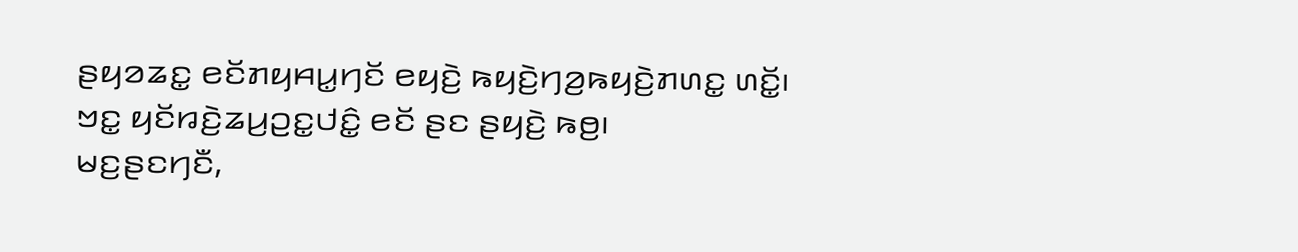ꤔꤟꤤꤘꤢ꤭ ꤕꤢꤩꤊꤟꤌꤣ꤭ꤚꤢꤩ ꤕꤟꤢꤧ꤬ ꤒꤟꤢꤧ꤬ꤚꤤ꤬ꤒꤟꤢꤧ꤬ꤊꤛꤢ꤭ ꤛꤢꤩ꤭꤯ ꤠꤢ꤭ ꤟꤢꤩꤙꤢꤧ꤬ꤘꤣ꤬ꤑꤢ꤭ꤓꤢꤨ꤭ ꤕꤢꤩ ꤔꤢ ꤔꤟꤢꤧ꤬ ꤒꤥ꤬꤯
ꤗꤢ꤬ꤔꤢꤚꤢꤪ,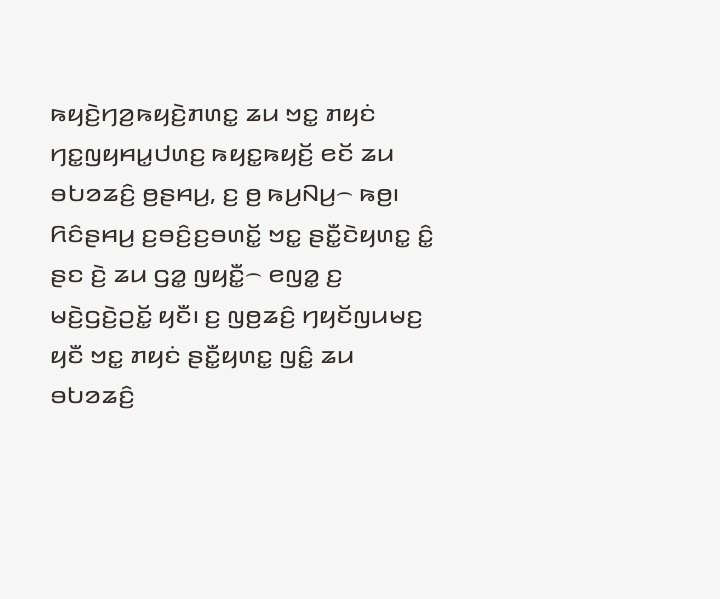ꤒꤟꤢꤧ꤬ꤚꤤ꤬ꤒꤟꤢꤧ꤬ꤊꤛꤢ꤭ ꤘꤣ ꤠꤢ꤭ ꤊꤟꤢꤦ ꤚꤢ꤭ꤜꤟꤌꤣ꤭ꤓꤛꤢ꤬ ꤒꤟꤢ꤭ꤒꤟꤢꤩ꤬ ꤕꤢꤩ ꤘꤣ ꤋꤝꤤꤘꤢꤨ꤬ ꤥ꤬ꤔꤌꤣ꤬, ꤢ꤬ ꤥ꤬ ꤒꤣ꤬ꤡꤣ꤬꤮ ꤒꤥ꤬꤯ ꤖꤢꤨꤔꤌꤣ꤬ ꤢ꤬ꤋꤢꤨ꤬ꤢ꤬ꤋꤛꤢꤩ꤭ ꤠꤢ꤭ ꤔꤢꤪ꤭ꤢꤧꤟꤛꤢ꤭ ꤢꤨ꤭ ꤔꤢ ꤢꤧ꤬ ꤘꤣ ꤞꤤ꤭ ꤜꤟꤢꤪ꤭꤮ ꤕꤜꤤ꤭ ꤢ꤬ ꤗꤢꤧ꤬ꤞꤢꤧ꤬ꤑꤢꤩ꤭ ꤟꤢꤪ꤯ ꤢ꤬ ꤜꤥ꤬ꤘꤢꤨ꤬ ꤚꤟꤢꤩꤜꤣꤗꤢ꤬ ꤟꤢꤪ ꤠꤢ꤭ ꤊꤟꤢꤦ ꤔꤢꤪ꤭ꤟꤛꤢ꤭ ꤜꤢꤨ꤭ ꤘꤣ ꤋꤝꤤꤘꤢꤨ꤬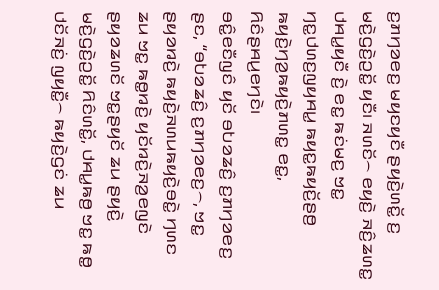ꤢ꤬ꤊꤚꤤꤕꤢ꤬ ꤗꤟꤢꤟꤢꤪ ꤔꤟꤢꤧ꤬ꤛꤢꤩ꤭ ꤢ꤬ ꤗꤢꤧ꤬ꤞꤢꤧ꤬ꤑꤢꤩ꤭ ꤟꤢꤪ꤯ ꤏꤛꤢꤩ꤮ ꤕꤟꤢꤧ꤬ ꤏꤢꤨ꤬ꤘꤛꤢ꤭ ꤓꤌꤣ꤭ꤟꤢꤪ ꤢꤧ꤬ ꤕꤢ꤭ ꤒꤢꤦꤗꤢ꤬ ꤠꤢ꤭ ꤚꤢ꤭ꤓꤛꤢ꤬ꤜꤟꤌꤣ꤭ ꤒꤟꤢ꤭ꤒꤟꤢꤩ꤬ꤔꤥ꤬ ꤒꤟꤢꤧ꤬ꤚꤤ꤬ꤒꤟꤢꤧ꤬ꤊꤛꤢ꤭ ꤕꤢ꤭, ꤖꤢꤨꤔꤌꤣ꤬ꤕꤚꤢꤧ꤯
ꤋꤢꤨ꤭ꤕꤢꤪꤜꤢꤨ ꤟꤢꤩ ꤋꤝꤤꤘꤢꤨ꤬ ꤢ꤬ꤊꤚꤤꤕꤢ꤬ ꤔꤢ, “ꤋꤝꤤꤘꤢꤨ꤬ ꤢ꤬ꤊꤚꤤꤕꤢ꤬꤮, ꤠꤢ꤭ ꤔꤟꤤꤙꤢꤧ꤬ ꤒꤟꤢꤧ꤬ꤏꤛꤣꤒꤟꤢꤧ꤬ꤋꤢꤧ꤭ ꤚꤛꤢ ꤘꤣ ꤠꤢ꤭ ꤒꤥ꤭ꤙꤢꤧ꤬ ꤟꤢꤩꤙꤢꤧ꤬ꤏꤤ꤬ꤕꤜꤢꤧ ꤔꤟꤤꤘꤛꤢꤩ ꤠꤢ꤭ꤔꤟꤢꤩ ꤘꤣ ꤔꤟꤢꤧ꤬ ꤗꤢꤧ꤬ꤞꤢꤧ꤬ꤑꤢꤩ꤭ ꤖꤢꤨꤛꤢꤩ꤭, ꤓꤌꤣ꤭ꤒꤥ꤬ ꤠꤢ꤭ ꤒꤥ꤭ ꤓꤢꤩꤏꤢꤦ꤬ ꤜꤟꤢꤪ꤭꤮ ꤒꤟꤢꤧ꤬ꤞꤢꤦ ꤘꤣ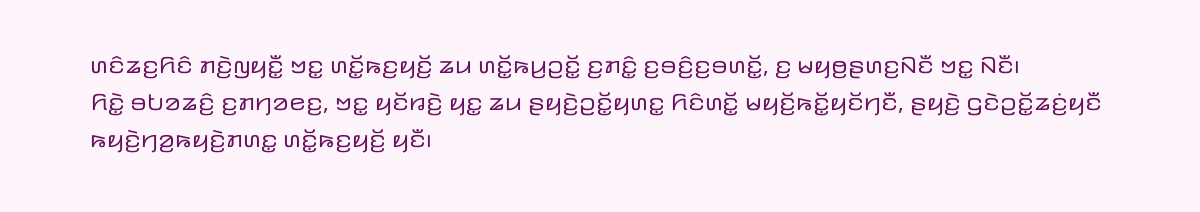ꤛꤢꤨꤘꤢ꤬ꤖꤢꤨ ꤊꤢꤧ꤬ꤜꤟꤢꤪ꤭ ꤠꤢ꤭ ꤛꤢꤩ꤭ꤒꤢ꤬ꤟꤢꤩ꤬ ꤘꤣ ꤛꤢꤩ꤭ꤒꤣ꤬ꤑꤢꤩ꤭ ꤢ꤬ꤊꤢꤨ꤭ ꤢ꤬ꤋꤢꤨ꤬ꤢ꤬ꤋꤛꤢꤩ꤭, ꤢ꤬ ꤗꤟꤥ꤬ꤔꤛꤢ꤬ꤡꤢꤪ ꤠꤢ꤭ ꤡꤢꤪ꤯
ꤖꤢꤧ꤭ ꤋꤝꤤꤘꤢꤨ꤬ ꤢ꤬ꤊꤚꤤꤕꤢ꤬, ꤠꤢ꤭ ꤟꤢꤩꤙꤢꤧ꤬ ꤟꤢ꤭ ꤘꤣ ꤔꤟꤢꤧ꤬ꤑꤢꤩ꤭ꤟꤛꤢ꤭ ꤖꤢꤨꤛꤢꤩ꤭ ꤗꤟꤢꤩ꤬ꤒꤢꤩ꤭ꤟꤢꤩꤚꤢꤪ, ꤔꤟꤢꤧ꤬ ꤞꤢꤧꤑꤢꤩ꤭ꤘꤢꤦ꤬ꤟꤢꤪ ꤒꤟꤢꤧ꤬ꤚꤤ꤬ꤒꤟꤢꤧ꤬ꤊꤛꤢ꤭ ꤛꤢꤩ꤭ꤒꤢ꤬ꤟꤢꤩ꤬ ꤟꤢꤪ꤯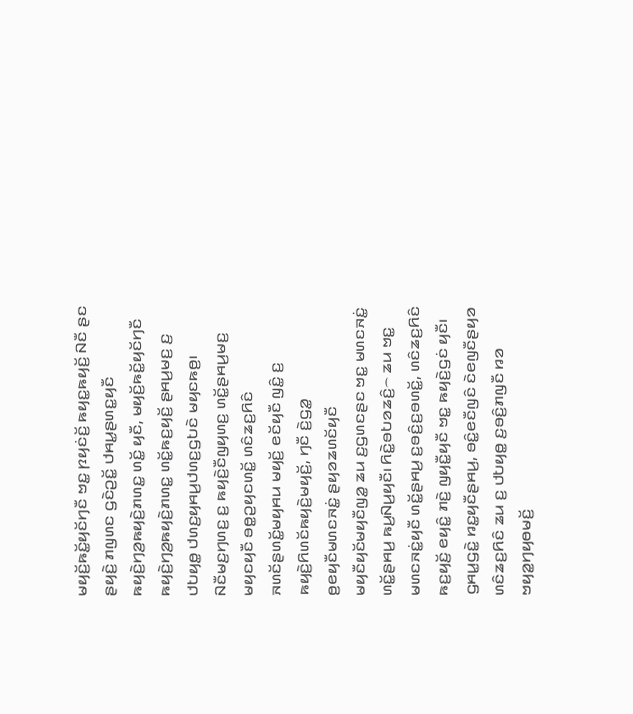ꤗꤟꤢꤩ꤬ꤒꤢꤩ꤭ꤟꤢꤩꤚꤢꤪ ꤠꤢ꤭ ꤐꤟꤢꤦꤢꤩ꤬ ꤒꤟꤢ꤭ꤒꤟꤢꤩ꤬ ꤡꤢꤪ ꤔꤢ ꤔꤟꤢꤧ꤬ ꤊꤜꤛꤢ ꤞꤢꤧꤑꤢꤩ꤭ ꤓꤌꤣ꤭ꤔꤛꤢ꤭ꤟꤢꤪ ꤒꤟꤢꤧ꤬ꤚꤤ꤬ꤒꤟꤢꤧ꤬ꤊꤛꤢ꤭ ꤛꤢꤩ꤭ ꤟꤢꤪ, ꤗꤟꤢꤩ꤬ꤒꤢꤩ꤭ꤟꤢꤩꤚꤢꤪ ꤒꤟꤢꤧ꤬ꤚꤤ꤬ꤒꤟꤢꤧ꤬ꤊꤛꤢ꤭ ꤛꤢꤩ꤭ꤒꤢ꤬ꤟꤢꤩ꤬ ꤔꤌꤣ꤬ꤗꤢ꤬ ꤢ꤬ ꤓꤝꤟꤥ꤭ ꤓꤛꤢ꤬ꤟꤌꤣ꤬ꤓꤛꤢ꤬ꤞꤝꤢꤧ ꤗꤟꤢꤒꤥ꤬꤯
ꤡꤢꤪꤗꤢ꤬ꤚꤛꤢ꤬ ꤢ꤬ ꤒꤟꤢꤧ꤬ꤢꤪꤜꤟꤛꤢ꤬ ꤛꤢꤩ꤭ꤔꤌꤣ꤬ꤗꤢ꤬ ꤗꤟꤢꤟꤢꤪ ꤋꤥ꤭ꤑꤟꤢꤛꤢꤩ꤭ ꤛꤢꤨꤘꤢ꤬ꤖꤢꤨ ꤏꤛꤢꤩꤔꤛꤢꤩ꤭ꤗꤟꤌꤣ ꤗꤟꤢꤩ꤬ ꤕꤢꤩꤟꤢꤪ ꤜꤢꤨ꤭ ꤢ꤬ ꤒꤟꤢꤧ꤬ꤖꤛꤢꤩꤒꤟꤢꤧ꤬ꤗꤟꤢꤩ꤬, ꤚꤢꤪ ꤢꤧ꤬ꤞꤤ꤭ ꤥ꤬ꤕꤟꤢꤪꤗꤛꤢꤏꤢꤦ꤭ ꤔꤟꤤꤘꤛꤢꤩꤟꤢꤪ ꤗꤟꤢꤪꤟꤢꤩꤗꤟꤢꤪꤜꤤ꤭ ꤘꤣ ꤢ꤬ꤞꤛꤢꤔꤢ ꤠꤢ꤭ ꤗꤛꤢꤏꤢꤦ꤭ ꤛꤢꤩ꤭ꤔꤌꤣ꤬ ꤒꤣ꤬ꤡꤣ꤬ꤟꤢꤪ꤯ ꤖꤢꤧ꤭ꤋꤝꤤꤘꤢꤨ꤬꤮ ꤘꤣ ꤠꤢ꤭ ꤗꤛꤢꤏꤢꤦ꤭ꤟꤢꤪ ꤛꤢꤩ꤭ꤔꤌꤣ꤬ ꤢ꤬ꤋꤢꤨ꤬ꤢ꤬ꤋꤛꤢꤩ꤭, ꤛꤢꤨꤘꤢ꤬ꤖꤢꤨ ꤒꤢ꤬ꤟꤢꤩ꤬ ꤕꤟꤢꤨ꤭ ꤊꤢꤧ꤬ ꤜꤟꤢꤪ꤭ꤟꤢꤪ ꤠꤢ꤭ ꤒꤟꤢꤧ꤬ꤞꤢꤦ ꤟꤢꤪ꤯
ꤞꤌꤣ꤭ꤞꤢꤧ꤭ ꤙꤢ꤭ꤟꤢꤪꤔꤌꤣ꤬, ꤋꤢꤨ꤭ꤕꤢꤪꤜꤢꤨ ꤢꤧꤕꤜꤢꤪꤔꤟꤤ ꤛꤢꤨꤘꤢ꤬ꤖꤢꤨ ꤘꤣ ꤢ꤬ ꤓꤝꤟꤥ꤭ ꤢ꤬ꤋꤢꤨ꤬ꤊꤜꤢꤪ ꤙꤤ ꤠꤟꤤ꤭ꤚꤟꤥꤗꤢꤩ꤬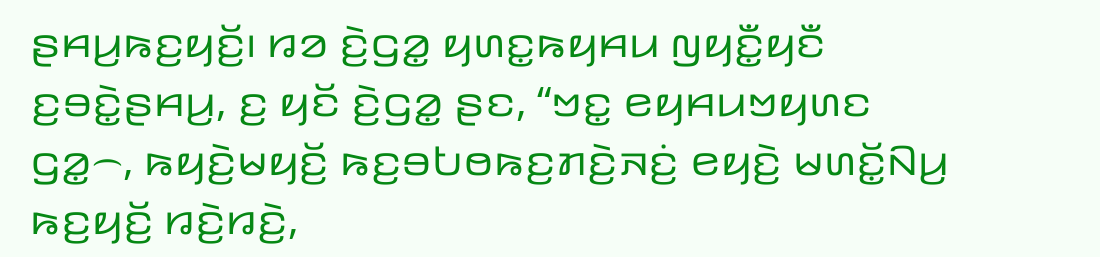ꤔꤌꤣ꤬ꤒꤢ꤬ꤟꤢꤩ꤬꤯ ꤙꤤ ꤢꤧ꤬ꤞꤤ꤭ ꤟꤛꤢ꤭ꤒꤟꤌꤣ ꤜꤟꤢꤪ꤭ꤟꤢꤪ ꤢ꤬ꤋꤢꤧ꤭ꤔꤌꤣ꤬, ꤢ꤬ ꤟꤢꤩ ꤢꤧ꤬ꤞꤤ꤭ ꤔꤢ, “ꤠꤢ꤭ ꤕꤟꤌꤣꤠꤟꤛꤢ ꤞꤤ꤭꤮, ꤒꤟꤢꤧ꤬ꤗꤟꤢꤩ꤬ ꤒꤢ꤬ꤋꤝꤥꤒꤢ꤬ꤊꤢꤧ꤬ꤏꤢꤦ꤬ ꤕꤟꤢꤧ꤬ ꤗꤛꤢꤩ꤭ꤡꤣ꤬ ꤒꤢ꤬ꤟꤢꤩ꤬ ꤙꤢꤧ꤬ꤙꤢꤧ꤬,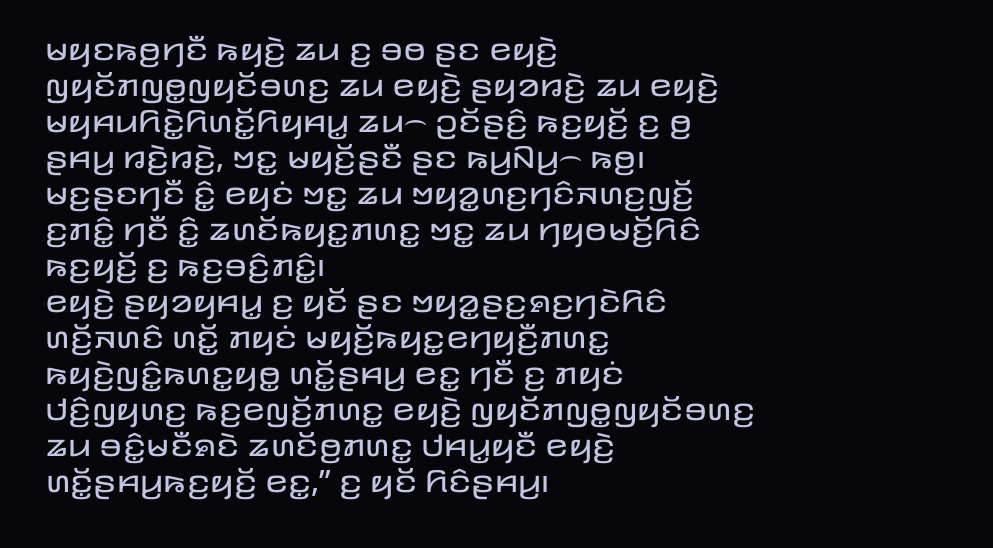ꤗꤟꤢꤒꤥ꤬ꤚꤢꤪ ꤒꤟꤢꤧ꤬ ꤘꤣ ꤢ꤬ ꤋꤥ ꤔꤢ ꤕꤟꤢꤧ꤬ ꤜꤟꤢꤩꤊꤜꤥ꤭ꤜꤟꤢꤩꤋꤛꤢ꤬ ꤘꤣ ꤕꤟꤢꤧ꤬ ꤔꤟꤤꤙꤢꤧ꤬ ꤘꤣ ꤕꤟꤢꤧ꤬ ꤗꤟꤌꤣꤖꤢꤧ꤭ꤖꤛꤢꤩ꤭ꤖꤟꤌꤣ꤭ ꤘꤣ꤮ ꤑꤢꤩꤔꤢꤨ꤬ ꤒꤢ꤬ꤟꤢꤩ꤬ ꤢ꤬ ꤥ꤬ ꤔꤌꤣ꤬ ꤙꤢꤧ꤬ꤙꤢꤧ꤬, ꤠꤢ꤭ ꤗꤟꤢꤩ꤬ꤔꤢꤪ ꤔꤢ ꤒꤣ꤬ꤡꤣ꤬꤮ ꤒꤥ꤬꤯ ꤗꤢ꤬ꤔꤢꤚꤢꤪ ꤢꤨ꤭ ꤕꤟꤢꤦ ꤠꤢ꤭ ꤘꤣ ꤠꤟꤤ꤭ꤛꤢ꤬ꤚꤢꤨꤏꤛꤢ꤬ꤜꤢꤩ꤬ ꤢ꤬ꤊꤢꤨ꤭ ꤚꤢꤪ ꤢꤨ꤭ ꤘꤛꤢꤩꤒꤟꤢ꤭ꤊꤛꤢ꤭ ꤠꤢ꤭ ꤘꤣ ꤚꤟꤥꤗꤢꤩ꤬ꤖꤢꤨ ꤒꤢ꤬ꤟꤢꤩ꤬ ꤢ꤬ ꤒꤢ꤬ꤋꤢꤨ꤬ꤊꤢꤨ꤭꤯
ꤕꤟꤢꤧ꤬ ꤔꤟꤤꤟꤌꤣ꤭ ꤢ꤬ ꤟꤢꤩ ꤔꤢ ꤠꤟꤤ꤭ꤔꤢ꤬ꤎꤢ꤬ꤚꤢꤧꤖꤢꤨ ꤛꤢꤩ꤬ꤏꤛꤢꤨ ꤛꤢꤩ꤭ ꤊꤟꤢꤦ ꤗꤟꤢꤩ꤬ꤒꤟꤢ꤭ꤕꤚꤟꤢꤪ꤬ꤊꤛꤢ꤭ ꤒꤟꤢꤧ꤬ꤜꤢꤨ꤭ꤒꤛꤢ꤭ꤟꤥ꤭ ꤛꤢꤩ꤭ꤔꤌꤣ꤬ ꤕꤢ꤭ ꤚꤢꤪ ꤢ꤬ ꤊꤟꤢꤦ ꤓꤢꤨ꤬ꤜꤟꤛꤢ꤬ ꤒꤢ꤬ꤕꤜꤢꤩ꤬ꤊꤛꤢ꤭ ꤕꤟꤢꤧ꤬ ꤜꤟꤢꤩꤊꤜꤥ꤭ꤜꤟꤢꤩꤋꤛꤢ꤬ ꤘꤣ ꤋꤢꤨ꤭ꤗꤢꤪꤎꤢꤧ ꤘꤛꤢꤩꤥ꤬ꤊꤛꤢ꤭ ꤓꤌꤣ꤭ꤟꤢꤪ ꤕꤟꤢꤧ꤬ ꤛꤢꤩ꤭ꤔꤌꤣ꤬ꤒꤢ꤬ꤟꤢꤩ꤬ ꤕꤢ꤭,” ꤢ꤬ ꤟꤢꤩ ꤖꤢꤨꤔꤌꤣ꤬꤯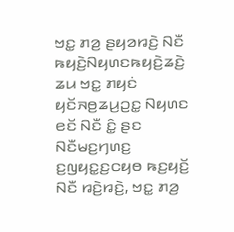ꤠꤢ꤭ ꤊꤤ꤬ ꤔꤟꤤꤙꤢꤧ꤬ ꤡꤢꤪ ꤒꤟꤢꤧ꤬ꤡꤟꤛꤢꤒꤟꤢꤧ꤬ꤘꤢꤧ꤬ ꤘꤣ ꤠꤢ꤭ ꤊꤟꤢꤦ ꤟꤢꤩꤏꤥ꤬ꤘꤣ꤬ꤑꤢ꤭ ꤡꤟꤛꤢ ꤕꤢꤩ ꤡꤢꤪ ꤢꤨ꤭ ꤔꤢ ꤡꤢꤪꤗꤢ꤬ꤚꤛꤢ꤬ ꤢ꤬ꤜꤟꤢ꤭ꤢ꤬ꤍꤟꤥ ꤒꤢ꤬ꤟꤢꤩ꤬ ꤡꤢꤪ ꤙꤢꤧ꤬ꤙꤢꤧ꤬, ꤠꤢ꤭ ꤊꤤ꤬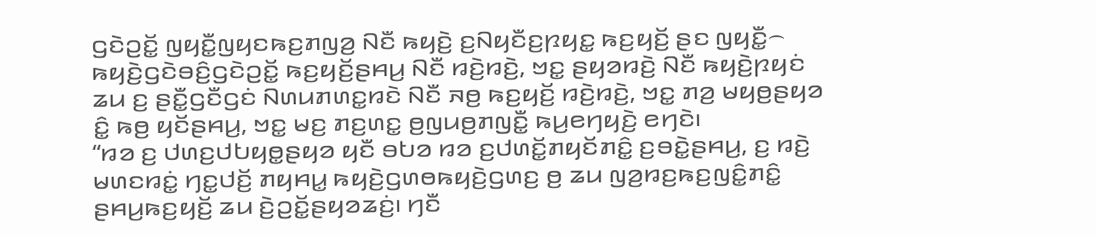ꤞꤢꤧꤑꤢꤩ꤭ ꤜꤟꤢꤪ꤭ꤜꤟꤢꤒꤢ꤬ꤊꤜꤤ꤬ ꤡꤢꤪ ꤒꤟꤢꤧ꤬ ꤢ꤬ꤡꤟꤢꤪꤢ꤬ꤐꤟꤢ꤭ ꤒꤢ꤬ꤟꤢꤩ꤬ ꤔꤢ ꤜꤟꤢꤪ꤭꤮ ꤒꤟꤢꤧ꤬ꤞꤢꤧꤋꤢꤨ꤬ꤞꤢꤧꤑꤢꤩ꤭ ꤒꤢ꤬ꤟꤢꤩ꤬ꤔꤌꤣ꤬ ꤡꤢꤪ ꤙꤢꤧ꤬ꤙꤢꤧ꤬, ꤠꤢ꤭ ꤔꤟꤤꤙꤢꤧ꤬ ꤡꤢꤪ ꤒꤟꤢꤧ꤬ꤐꤟꤢꤦ ꤘꤣ ꤢ꤬ ꤔꤢꤪ꤭ꤞꤢꤪꤞꤢꤦ ꤡꤛꤣꤊꤛꤢ꤭ꤙꤢꤧ ꤡꤢꤪ ꤏꤥ꤬ ꤒꤢ꤬ꤟꤢꤩ꤬ ꤙꤢꤧ꤬ꤙꤢꤧ꤬, ꤠꤢ꤭ ꤊꤤ꤬ ꤗꤟꤥ꤬ꤔꤟꤤ ꤢꤨ꤭ ꤒꤥ꤬ ꤟꤢꤩꤔꤌꤣ꤬, ꤠꤢ꤭ ꤗꤢ꤬ ꤊꤢ꤬ꤛꤢ꤭ ꤥ꤬ꤜꤣꤥ꤬ꤊꤜꤢꤪ꤭ ꤒꤣ꤬ꤕꤚꤟꤢꤧ꤬ ꤕꤚꤢꤧ꤯
“ꤙꤤ ꤢ꤬ ꤓꤛꤢ꤬ꤓꤝꤟꤥ꤭ꤔꤟꤤ ꤟꤢꤪ ꤋꤝꤤ ꤙꤤ ꤢ꤬ꤓꤛꤢꤩ꤭ꤊꤟꤢꤩꤊꤢꤨ꤭ ꤢ꤬ꤋꤢꤧ꤭ꤔꤌꤣ꤬, ꤢ꤬ ꤙꤢꤧ꤬ ꤗꤛꤢꤙꤢꤦ꤭ ꤚꤢ꤭ꤓꤢꤩ꤬ ꤊꤟꤌꤣ꤭ ꤒꤟꤢꤧ꤬ꤞꤛꤥꤒꤟꤢꤧ꤬ꤞꤛꤢ꤬ ꤥ꤬ ꤘꤣ ꤜꤤ꤬ꤙꤢ꤬ꤒꤢ꤬ꤜꤢꤨ꤭ꤊꤢꤨ꤭ ꤔꤌꤣ꤬ꤒꤢ꤬ꤟꤢꤩ꤬ ꤘꤣ ꤢꤧ꤬ꤑꤢꤩ꤭ꤔꤟꤤꤘꤢꤦ꤬꤯ ꤚꤢꤪ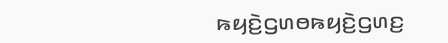ꤒꤟꤢꤧ꤬ꤞꤛꤥꤒꤟꤢꤧ꤬ꤞꤛꤢ꤬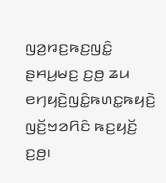ꤜꤤ꤬ꤙꤢ꤬ꤒꤢ꤬ꤜꤢꤨ꤭ ꤔꤌꤣ꤬ꤗꤢ꤬ ꤢ꤬ꤥ꤬ ꤘꤣ ꤕꤚꤟꤢꤧ꤬ꤜꤢꤨ꤭ꤒꤛꤢ꤭ꤒꤟꤢꤧ꤬ ꤜꤢꤩ꤬ꤠꤤꤖꤢꤨ ꤒꤢ꤬ꤟꤢꤩ꤬ ꤢ꤬ꤥ꤬꤯